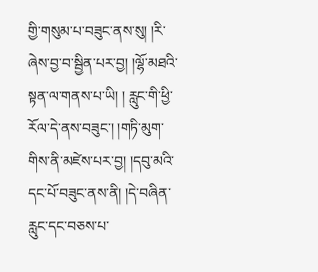གྱི་གསུམ་པ་བཟུང་ནས་སུ། །རི་ཞེས་བྱ་བ་སྦྱིན་པར་བྱ། །ལྷོ་མཐའི་སྟན་ལ་གནས་པ་ཡི། ། རླུང་གི་ཕྱི་རོལ་དེ་ནས་བཟུང་། །གཏི་མུག་གིས་ནི་མཛེས་པར་བྱ། །དབུ་མའི་དང་པོ་བཟུང་ནས་ནི། །དེ་བཞིན་རླུང་དང་བཅས་པ་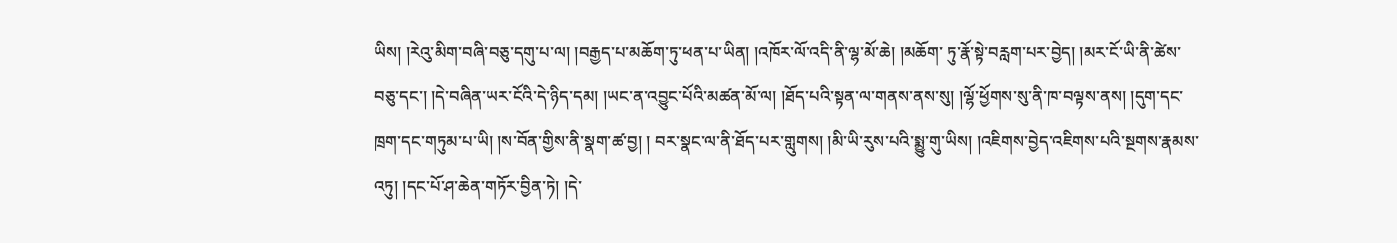ཡིས། །རེའུ་མིག་བཞི་བཅུ་དགུ་པ་ལ། །བརྒྱད་པ་མཆོག་ཏུ་ཕན་པ་ཡིན། །འཁོར་ལོ་འདི་ནི་ལྷ་མོ་ཆེ། །མཆོག་ ཏུ་རྣོ་སྟེ་བརླག་པར་བྱེད། །མར་ངོ་ཡི་ནི་ཚེས་བཅུ་དང་། །དེ་བཞིན་ཡར་ངོའི་དེ་ཉིད་དམ། །ཡང་ན་འབྱུང་པོའི་མཚན་མོ་ལ། །ཐོད་པའི་སྟན་ལ་གནས་ནས་སུ། །ལྷོ་ཕྱོགས་སུ་ནི་ཁ་བལྟས་ནས། །དུག་དང་ཁྲག་དང་གཏུམ་པ་ཡི། །ས་བོན་གྱིས་ནི་སྣག་ཚ་བྱ། ། བར་སྣང་ལ་ནི་ཐོད་པར་གླུགས། །མི་ཡི་རུས་པའི་སྨྱུ་གུ་ཡིས། །འཇིགས་བྱེད་འཇིགས་པའི་སྔགས་རྣམས་འཏུ། །དང་པོ་ཤ་ཆེན་གཏོར་བྱིན་ཏེ། །དེ་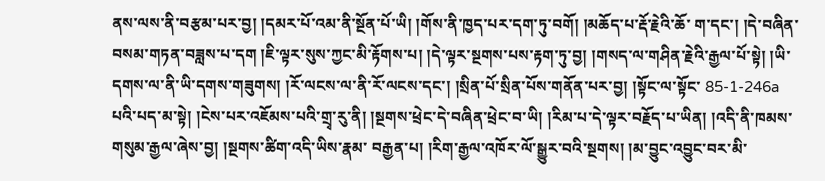ནས་ལས་ནི་བརྩམ་པར་བྱ། །དམར་པོ་འམ་ནི་སྔོན་པོ་ཡི། །གོས་ནི་ཁྱད་པར་དག་ཏུ་བགོ། །མཆོད་པ་རྡོ་རྗེའི་ཆོ་ ག་དང་། །དེ་བཞིན་བསམ་གཏན་བཟླས་པ་དག །ཇི་ལྟར་སུས་ཀྱང་མི་རྟོགས་པ། །དེ་ལྟར་སྔགས་པས་རྟག་ཏུ་བྱ། །གསད་ལ་གཤིན་རྗེའི་རྒྱལ་པོ་སྟེ། །ཡི་དགས་ལ་ནི་ཡི་དགས་གཟུགས། །རོ་ལངས་ལ་ནི་རོ་ལངས་དང་། །སྲིན་པོ་སྲིན་པོས་གནོན་པར་བྱ། །སྟོང་ལ་སྟོང་ 85-1-246a པའི་པད་མ་སྟེ། །ངེས་པར་འཇོམས་པའི་གྲྭ་རུ་ནི། །སྔགས་ཕྲེང་དེ་བཞིན་ཕྲེང་བ་ཡི། །རིམ་པ་དེ་ལྟར་བརྗོད་པ་ཡིན། །འདི་ནི་ཁམས་གསུམ་རྒྱལ་ཞེས་བྱ། །སྔགས་ཚིག་འདི་ཡིས་རྣམ་ བརྒྱན་པ། །རིག་རྒྱལ་འཁོར་ལོ་སྒྱུར་བའི་སྔགས། །མ་བྱུང་འབྱུང་བར་མི་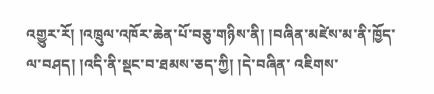འགྱུར་རོ། །འཁྲུལ་འཁོར་ཆེན་པོ་བཅུ་གཉིས་ནི། །བཞིན་མཛེས་མ་ནི་ཁྱོད་ལ་བཤད། །འདི་ནི་སྡང་བ་ཐམས་ཅད་ཀྱི། །དེ་བཞིན་ འཇིགས་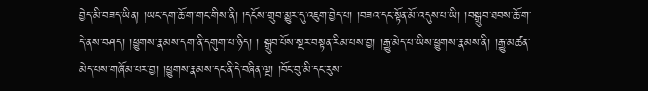བྱེད་མི་བཟད་ཡིན། །ཡང་དག་ཆོ་ག་གང་གིས་ནི། །དངོས་གྲུབ་མྱུར་དུ་འཇུག་བྱེད་པ། །བཟའ་དང་སྟོན་མོ་འདུས་པ་ཡི། །བསྒྲུབ་ཐབས་ཆོ་ག་དེ་ནས་བཤད། །ཕྱུགས་རྣམས་དག་ནི་དགུག་པ་ཉིད། ། སྒྲུབ་པོས་སྔར་བསྟན་རིམ་པས་བྱ། །རྒྱུ་མེད་པ་ཡིས་ཕྱུགས་རྣམས་ནི། །རྒྱུ་མཚན་མེད་པས་གཞོམ་པར་བྱ། །ཕྱུགས་རྣམས་དང་ནི་དེ་བཞིན་ལྔ། །བོང་བུ་མི་དང་རུས་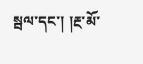སྦལ་དང་། །རྔ་མོ་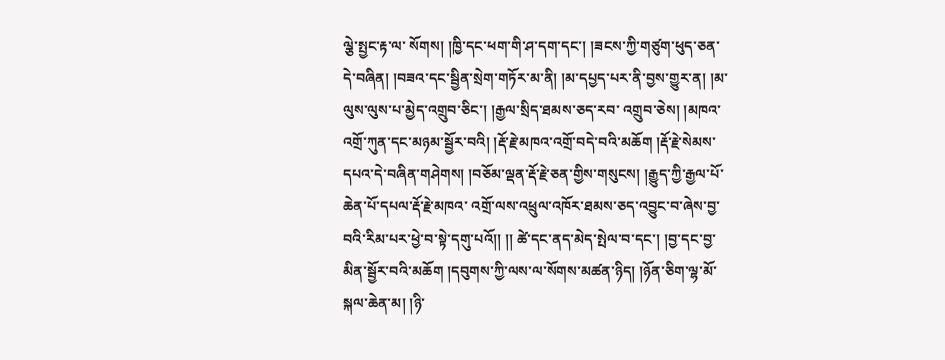ལྕེ་སྤྱང་རྟ་ལ་ སོགས། །ཁྱི་དང་ཕག་གི་ཤ་དག་དང་། །ཟངས་ཀྱི་གཙུག་ཕུད་ཅན་དེ་བཞིན། །བཟའ་དང་སྦྱིན་སྲེག་གཏོར་མ་ནི། །མ་དཔྱད་པར་ནི་བྱས་གྱུར་ན། །མ་ལུས་ལུས་པ་མྱེད་འགྲུབ་ཅིང་། །རྒྱལ་སྲིད་ཐམས་ཅད་རབ་ འགྲུབ་ཅེས། །མཁའ་འགྲོ་ཀུན་དང་མཉམ་སྦྱོར་བའི། །རྡོ་རྗེ་མཁའ་འགྲོ་བདེ་བའི་མཆོག །རྡོ་རྗེ་སེམས་དཔའ་དེ་བཞིན་གཤེགས། །བཅོམ་ལྡན་རྡོ་རྗེ་ཅན་གྱིས་གསུངས། །རྒྱུད་ཀྱི་རྒྱལ་པོ་ཆེན་པོ་དཔལ་རྡོ་རྗེ་མཁའ་ འགྲོ་ལས་འཕྲུལ་འཁོར་ཐམས་ཅད་འབྱུང་བ་ཞེས་བྱ་བའི་རིམ་པར་ཕྱེ་བ་སྟེ་དགུ་པའོ།། །། ཚེ་དང་ནད་མེད་སྤེལ་བ་དང་། །བྱ་དང་བྱ་མིན་སྦྱོར་བའི་མཆོག །དབུགས་ཀྱི་ལས་ལ་སོགས་མཚན་ཉིད། །ཉོན་ཅིག་ལྷ་མོ་ སྐལ་ཆེན་མ། །ཉི་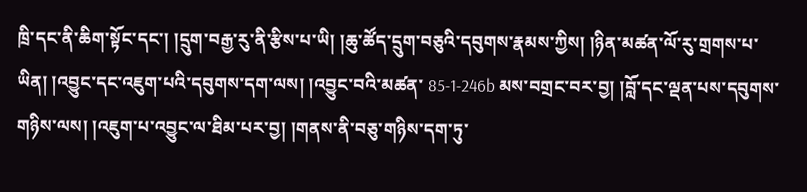ཁྲི་དང་ནི་ཆིག་སྟོང་དང་། །དྲུག་བརྒྱ་རུ་ནི་རྩིས་པ་ཡི། །ཆུ་ཚོད་དྲུག་བཅུའི་དབུགས་རྣམས་ཀྱིས། །ཉིན་མཚན་ལོ་རུ་གྲགས་པ་ཡིན། །འབྱུང་དང་འཇུག་པའི་དབུགས་དག་ལས། །འབྱུང་བའི་མཚན་ 85-1-246b མས་བགྲང་བར་བྱ། །བློ་དང་ལྡན་པས་དབུགས་གཉིས་ལས། །འཇུག་པ་འབྱུང་ལ་ཐིམ་པར་བྱ། །གནས་ནི་བཅུ་གཉིས་དག་ཏུ་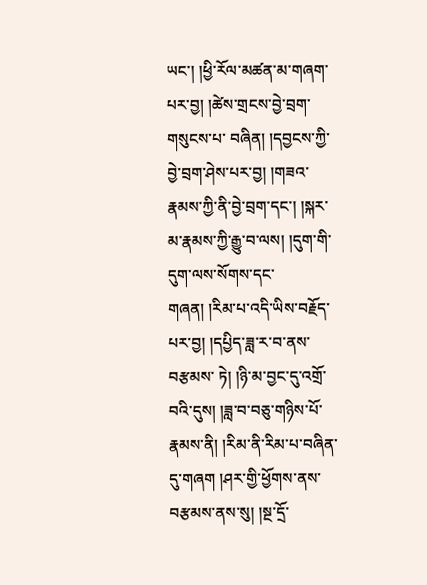ཡང་། །ཕྱི་རོལ་མཚན་མ་གཞག་པར་བྱ། །ཚེས་གྲངས་བྱེ་བྲག་གསུངས་པ་ བཞིན། །དབྱངས་ཀྱི་བྱེ་བྲག་ཤེས་པར་བྱ། །གཟའ་རྣམས་ཀྱི་ནི་བྱེ་བྲག་དང་། །སྐར་མ་རྣམས་ཀྱི་རྒྱུ་བ་ལས། །དུག་གི་དུག་ལས་སོགས་དང་གཞན། །རིམ་པ་འདི་ཡིས་བརྗོད་པར་བྱ། །དཔྱིད་ཟླ་ར་བ་ནས་བརྩམས་ ཏེ། །ཉི་མ་བྱང་དུ་འགྲོ་བའི་དུས། །ཟླ་བ་བཅུ་གཉིས་པོ་རྣམས་ནི། །རིམ་ནི་རིམ་པ་བཞིན་དུ་གཞག །ཤར་གྱི་ཕྱོགས་ནས་བརྩམས་ནས་སུ། །སྔ་དྲོ་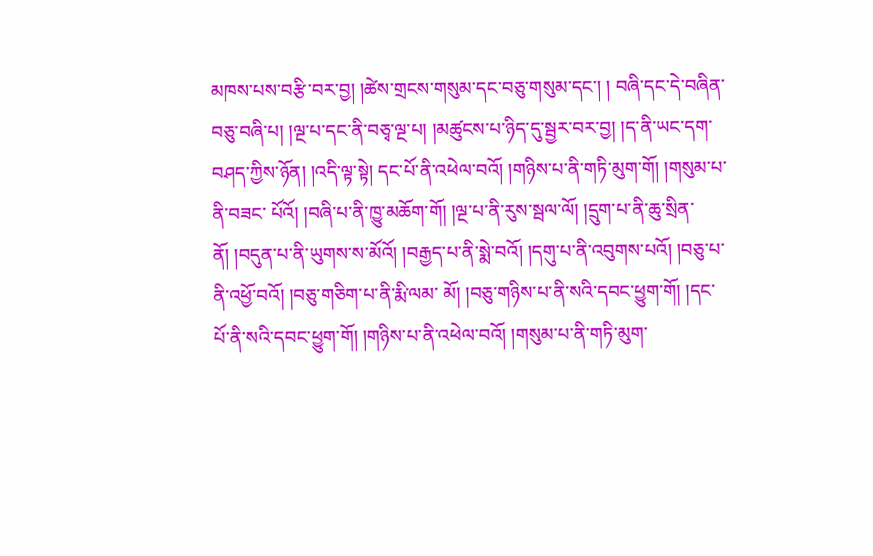མཁས་པས་བརྩི་བར་བྱ། །ཚེས་གྲངས་གསུམ་དང་བཅུ་གསུམ་དང་། ། བཞི་དང་དེ་བཞིན་བཅུ་བཞི་པ། །ལྔ་པ་དང་ནི་བཅྭ་ལྔ་པ། །མཚུངས་པ་ཉིད་དུ་སྦྱར་བར་བྱ། །ད་ནི་ཡང་དག་བཤད་ཀྱིས་ཉོན། །འདི་ལྟ་སྟེ། དང་པོ་ནི་འཕེལ་བའོ། །གཉིས་པ་ནི་གཏི་མུག་གོ། །གསུམ་པ་ནི་བཟང་ པོའོ། །བཞི་པ་ནི་ཁྱུ་མཆོག་གོ། །ལྔ་པ་ནི་རུས་སྦལ་ལོ། །དྲུག་པ་ནི་ཆུ་སྲིན་ནོ། །བདུན་པ་ནི་ཡུགས་ས་མོའོ། །བརྒྱད་པ་ནི་སྨེ་བའོ། །དགུ་པ་ནི་འབུགས་པའོ། །བཅུ་པ་ནི་འཕྱོ་བའོ། །བཅུ་གཅིག་པ་ནི་རྨི་ལམ་ མོ། །བཅུ་གཉིས་པ་ནི་སའི་དབང་ཕྱུག་གོ། །དང་པོ་ནི་སའི་དབང་ཕྱུག་གོ། །གཉིས་པ་ནི་འཕེལ་བའོ། །གསུམ་པ་ནི་གཏི་མུག་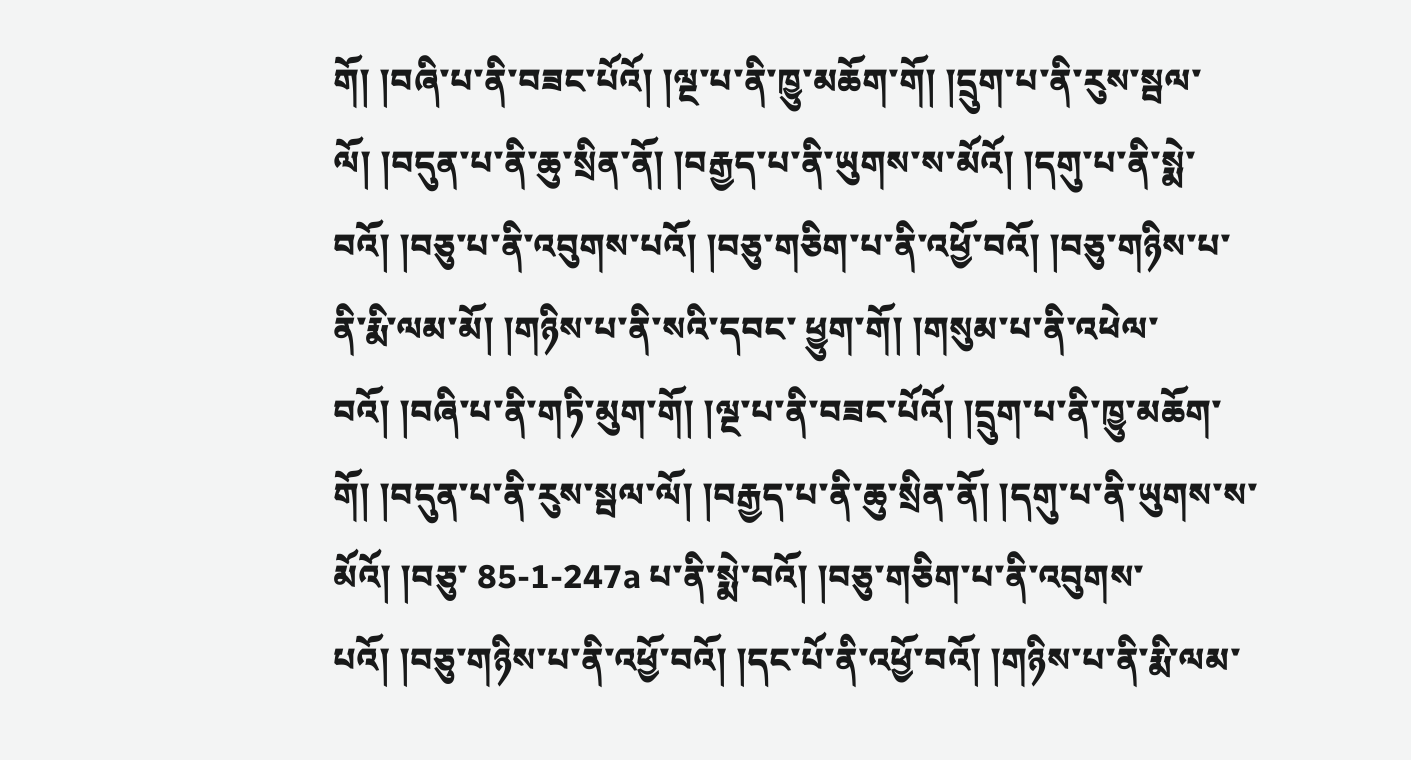གོ། །བཞི་པ་ནི་བཟང་པོའོ། །ལྔ་པ་ནི་ཁྱུ་མཆོག་གོ། །དྲུག་པ་ནི་རུས་སྦལ་ ལོ། །བདུན་པ་ནི་ཆུ་སྲིན་ནོ། །བརྒྱད་པ་ནི་ཡུགས་ས་མོའོ། །དགུ་པ་ནི་སྨེ་བའོ། །བཅུ་པ་ནི་འབུགས་པའོ། །བཅུ་གཅིག་པ་ནི་འཕྱོ་བའོ། །བཅུ་གཉིས་པ་ནི་རྨི་ལམ་མོ། །གཉིས་པ་ནི་སའི་དབང་ ཕྱུག་གོ། །གསུམ་པ་ནི་འཕེལ་བའོ། །བཞི་པ་ནི་གཏི་མུག་གོ། །ལྔ་པ་ནི་བཟང་པོའོ། །དྲུག་པ་ནི་ཁྱུ་མཆོག་གོ། །བདུན་པ་ནི་རུས་སྦལ་ལོ། །བརྒྱད་པ་ནི་ཆུ་སྲིན་ནོ། །དགུ་པ་ནི་ཡུགས་ས་མོའོ། །བཅུ་ 85-1-247a པ་ནི་སྨེ་བའོ། །བཅུ་གཅིག་པ་ནི་འབུགས་པའོ། །བཅུ་གཉིས་པ་ནི་འཕྱོ་བའོ། །དང་པོ་ནི་འཕྱོ་བའོ། །གཉིས་པ་ནི་རྨི་ལམ་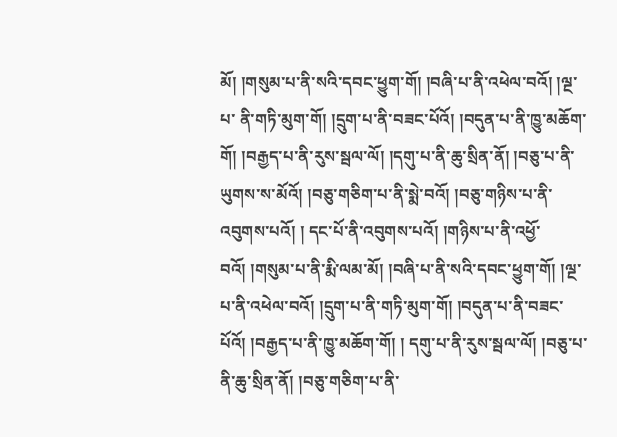མོ། །གསུམ་པ་ནི་སའི་དབང་ཕྱུག་གོ། །བཞི་པ་ནི་འཕེལ་བའོ། །ལྔ་པ་ ནི་གཏི་མུག་གོ། །དྲུག་པ་ནི་བཟང་པོའོ། །བདུན་པ་ནི་ཁྱུ་མཆོག་གོ། །བརྒྱད་པ་ནི་རུས་སྦལ་ལོ། །དགུ་པ་ནི་ཆུ་སྲིན་ནོ། །བཅུ་པ་ནི་ཡུགས་ས་མོའོ། །བཅུ་གཅིག་པ་ནི་སྨེ་བའོ། །བཅུ་གཉིས་པ་ནི་འབུགས་པའོ། ། དང་པོ་ནི་འབུགས་པའོ། །གཉིས་པ་ནི་འཕྱོ་བའོ། །གསུམ་པ་ནི་རྨི་ལམ་མོ། །བཞི་པ་ནི་སའི་དབང་ཕྱུག་གོ། །ལྔ་པ་ནི་འཕེལ་བའོ། །དྲུག་པ་ནི་གཏི་མུག་གོ། །བདུན་པ་ནི་བཟང་པོའོ། །བརྒྱད་པ་ནི་ཁྱུ་མཆོག་གོ། ། དགུ་པ་ནི་རུས་སྦལ་ལོ། །བཅུ་པ་ནི་ཆུ་སྲིན་ནོ། །བཅུ་གཅིག་པ་ནི་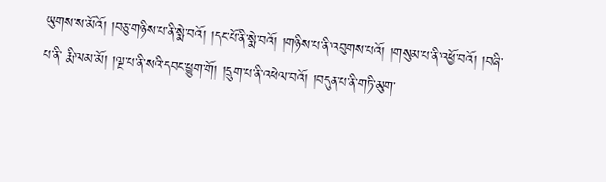ཡུགས་ས་མོའོ། །བཅུ་གཉིས་པ་ནི་སྨེ་བའོ། །དང་པོ་ནི་སྨེ་བའོ། །གཉིས་པ་ནི་འབུགས་པའོ། །གསུམ་པ་ནི་འཕྱོ་བའོ། །བཞི་པ་ནི་ རྨི་ལམ་མོ། །ལྔ་པ་ནི་སའི་དབང་ཕྱུག་གོ། །དྲུག་པ་ནི་འཕེལ་བའོ། །བདུན་པ་ནི་གཏི་མུག་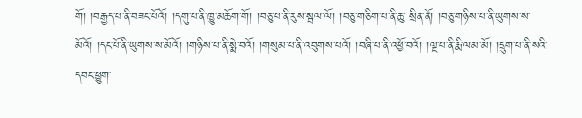གོ། །བརྒྱད་པ་ནི་བཟང་པོའོ། །དགུ་པ་ནི་ཁྱུ་མཆོག་གོ། །བཅུ་པ་ནི་རུས་སྦལ་ལོ། །བཅུ་གཅིག་པ་ནི་ཆུ་ སྲིན་ནོ། །བཅུ་གཉིས་པ་ནི་ཡུགས་ས་མོའོ། །དང་པོ་ནི་ཡུགས་ས་མོའོ། །གཉིས་པ་ནི་སྨེ་བའོ། །གསུམ་པ་ནི་འབུགས་པའོ། །བཞི་པ་ནི་འཕྱོ་བའོ། །ལྔ་པ་ནི་རྨི་ལམ་མོ། །དྲུག་པ་ནི་སའི་ དབང་ཕྱུག་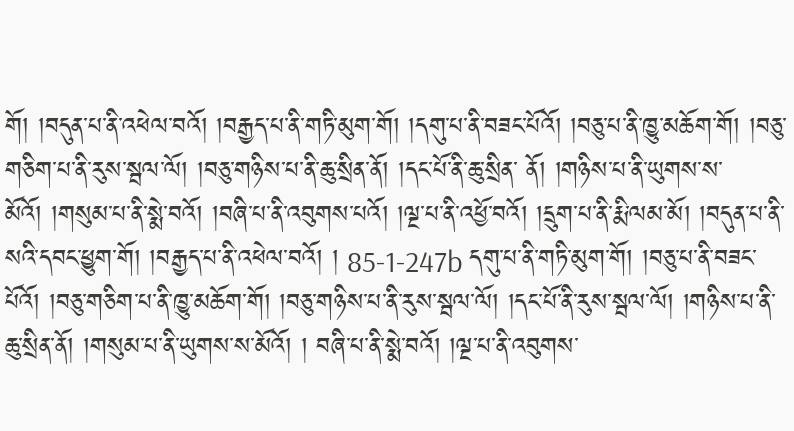གོ། །བདུན་པ་ནི་འཕེལ་བའོ། །བརྒྱད་པ་ནི་གཏི་མུག་གོ། །དགུ་པ་ནི་བཟང་པོའོ། །བཅུ་པ་ནི་ཁྱུ་མཆོག་གོ། །བཅུ་གཅིག་པ་ནི་རུས་སྦལ་ལོ། །བཅུ་གཉིས་པ་ནི་ཆུ་སྲིན་ནོ། །དང་པོ་ནི་ཆུ་སྲིན་ ནོ། །གཉིས་པ་ནི་ཡུགས་ས་མོའོ། །གསུམ་པ་ནི་སྨེ་བའོ། །བཞི་པ་ནི་འབུགས་པའོ། །ལྔ་པ་ནི་འཕྱོ་བའོ། །དྲུག་པ་ནི་རྨི་ལམ་མོ། །བདུན་པ་ནི་སའི་དབང་ཕྱུག་གོ། །བརྒྱད་པ་ནི་འཕེལ་བའོ། ། 85-1-247b དགུ་པ་ནི་གཏི་མུག་གོ། །བཅུ་པ་ནི་བཟང་པོའོ། །བཅུ་གཅིག་པ་ནི་ཁྱུ་མཆོག་གོ། །བཅུ་གཉིས་པ་ནི་རུས་སྦལ་ལོ། །དང་པོ་ནི་རུས་སྦལ་ལོ། །གཉིས་པ་ནི་ཆུ་སྲིན་ནོ། །གསུམ་པ་ནི་ཡུགས་ས་མོའོ། ། བཞི་པ་ནི་སྨེ་བའོ། །ལྔ་པ་ནི་འབུགས་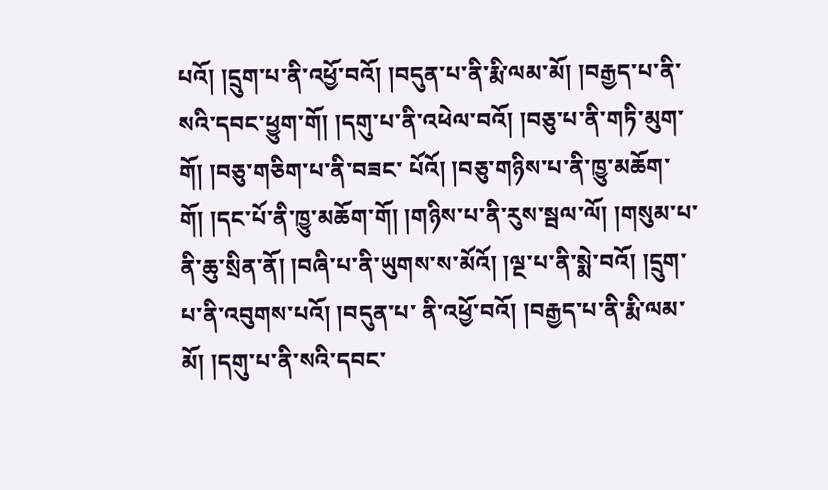པའོ། །དྲུག་པ་ནི་འཕྱོ་བའོ། །བདུན་པ་ནི་རྨི་ལམ་མོ། །བརྒྱད་པ་ནི་སའི་དབང་ཕྱུག་གོ། །དགུ་པ་ནི་འཕེལ་བའོ། །བཅུ་པ་ནི་གཏི་མུག་གོ། །བཅུ་གཅིག་པ་ནི་བཟང་ པོའོ། །བཅུ་གཉིས་པ་ནི་ཁྱུ་མཆོག་གོ། །དང་པོ་ནི་ཁྱུ་མཆོག་གོ། །གཉིས་པ་ནི་རུས་སྦལ་ལོ། །གསུམ་པ་ནི་ཆུ་སྲིན་ནོ། །བཞི་པ་ནི་ཡུགས་ས་མོའོ། །ལྔ་པ་ནི་སྨེ་བའོ། །དྲུག་པ་ནི་འབུགས་པའོ། །བདུན་པ་ ནི་འཕྱོ་བའོ། །བརྒྱད་པ་ནི་རྨི་ལམ་མོ། །དགུ་པ་ནི་སའི་དབང་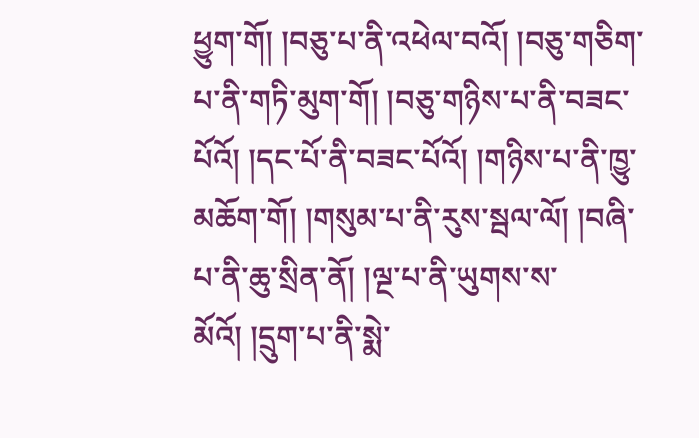ཕྱུག་གོ། །བཅུ་པ་ནི་འཕེལ་བའོ། །བཅུ་གཅིག་པ་ནི་གཏི་མུག་གོ། །བཅུ་གཉིས་པ་ནི་བཟང་པོའོ། །དང་པོ་ནི་བཟང་པོའོ། །གཉིས་པ་ནི་ཁྱུ་ མཆོག་གོ། །གསུམ་པ་ནི་རུས་སྦལ་ལོ། །བཞི་པ་ནི་ཆུ་སྲིན་ནོ། །ལྔ་པ་ནི་ཡུགས་ས་མོའོ། །དྲུག་པ་ནི་སྨེ་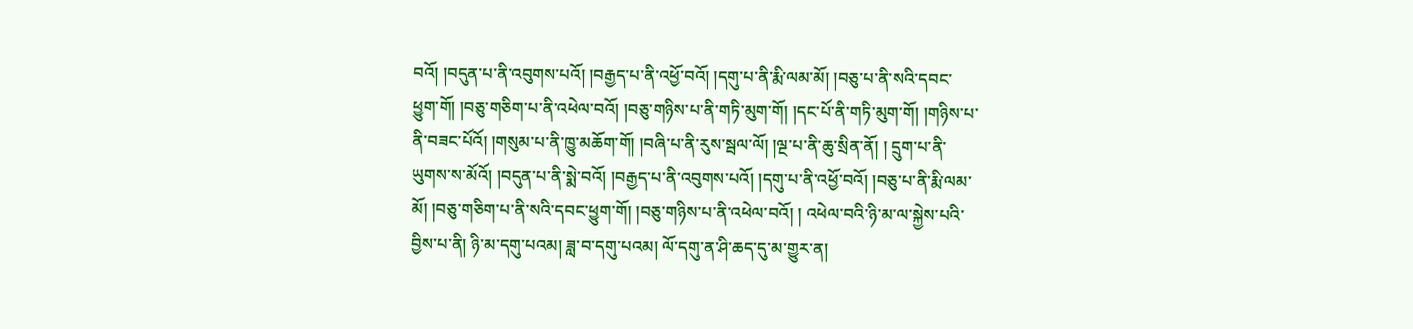བའོ། །བདུན་པ་ནི་འབུགས་པའོ། །བརྒྱད་པ་ནི་འཕྱོ་བའོ། །དགུ་པ་ནི་རྨི་ལམ་མོ། །བཅུ་པ་ནི་སའི་དབང་ ཕྱུག་གོ། །བཅུ་གཅིག་པ་ནི་འཕེལ་བའོ། །བཅུ་གཉིས་པ་ནི་གཏི་མུག་གོ། །དང་པོ་ནི་གཏི་མུག་གོ། །གཉིས་པ་ནི་བཟང་པོའོ། །གསུམ་པ་ནི་ཁྱུ་མཆོག་གོ། །བཞི་པ་ནི་རུས་སྦལ་ལོ། །ལྔ་པ་ནི་ཆུ་སྲིན་ནོ། ། དྲུག་པ་ནི་ཡུགས་ས་མོའོ། །བདུན་པ་ནི་སྨེ་བའོ། །བརྒྱད་པ་ནི་འབུགས་པའོ། །དགུ་པ་ནི་འཕྱོ་བའོ། །བཅུ་པ་ནི་རྨི་ལམ་མོ། །བཅུ་གཅིག་པ་ནི་སའི་དབང་ཕྱུག་གོ། །བཅུ་གཉིས་པ་ནི་འཕེལ་བའོ། ། འཕེལ་བའི་ཉི་མ་ལ་སྐྱེས་པའི་བྱིས་པ་ནི། ཉི་མ་དགུ་པའམ། ཟླ་བ་དགུ་པའམ། ལོ་དགུ་ན་ཤི་ཆད་དུ་མ་གྱུར་ན།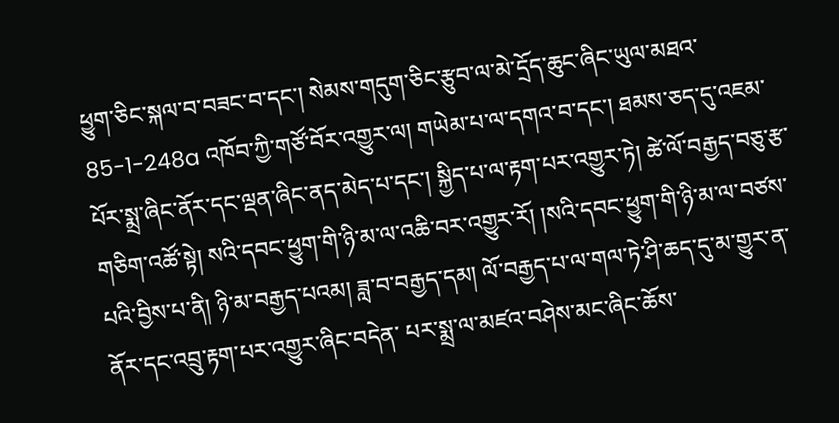ཕྱུག་ཅིང་སྐལ་བ་བཟང་བ་དང་། སེམས་གདུག་ཅིང་རྩུབ་ལ་མེ་དྲོད་ཆུང་ཞིང་ཡུལ་མཐའ་ 85-1-248a འཁོབ་ཀྱི་གཙོ་བོར་འགྱུར་ལ། གཡེམ་པ་ལ་དགའ་བ་དང་། ཐམས་ཅད་དུ་འཇམ་པོར་སྨྲ་ཞིང་ནོར་དང་ལྡན་ཞིང་ནད་མེད་པ་དང་། སྐྱིད་པ་ལ་རྟག་པར་འགྱུར་ཏེ། ཚེ་ལོ་བརྒྱད་བཅུ་རྩ་གཅིག་འཚོ་སྟེ། སའི་དབང་ཕྱུག་གི་ཉི་མ་ལ་འཆི་བར་འགྱུར་རོ། །སའི་དབང་ཕྱུག་གི་ཉི་མ་ལ་བཙས་པའི་བྱིས་པ་ནི། ཉི་མ་བརྒྱད་པའམ། ཟླ་བ་བརྒྱད་དམ། ལོ་བརྒྱད་པ་ལ་གལ་ཏེ་ཤི་ཆད་དུ་མ་གྱུར་ན་ནོར་དང་འབྲུ་རྟག་པར་འགྱུར་ཞིང་བདེན་ པར་སྨྲ་ལ་མཛའ་བཤེས་མང་ཞིང་ཆོས་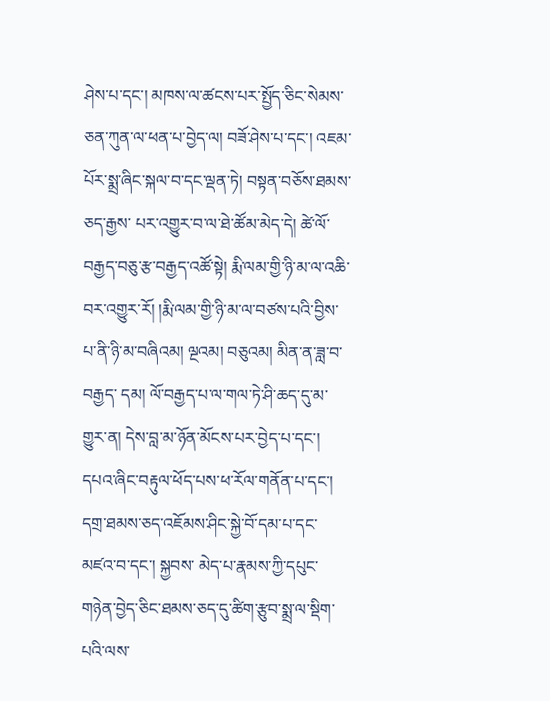ཤེས་པ་དང་། མཁས་ལ་ཚངས་པར་སྤྱོད་ཅིང་སེམས་ཅན་ཀུན་ལ་ཕན་པ་བྱེད་ལ། བཟོ་ཤེས་པ་དང་། འཇམ་པོར་སྨྲ་ཞིང་སྐལ་བ་དང་ལྡན་ཏེ། བསྟན་བཅོས་ཐམས་ཅད་རྒྱས་ པར་འགྱུར་བ་ལ་ཐེ་ཚོམ་མེད་དེ། ཚེ་ལོ་བརྒྱད་བཅུ་རྩ་བརྒྱད་འཚོ་སྟེ། རྨི་ལམ་གྱི་ཉི་མ་ལ་འཆི་བར་འགྱུར་རོ། །རྨི་ལམ་གྱི་ཉི་མ་ལ་བཙས་པའི་བྱིས་པ་ནི་ཉི་མ་བཞིའམ། ལྔའམ། བཅུའམ། མིན་ན་ཟླ་བ་བརྒྱད་ དམ། ལོ་བརྒྱད་པ་ལ་གལ་ཏེ་ཤི་ཆད་དུ་མ་གྱུར་ན། དེས་བླ་མ་ཉོན་མོངས་པར་བྱེད་པ་དང་། དཔའ་ཞིང་བརྟུལ་ཕོད་པས་ཕ་རོལ་གནོན་པ་དང་། དགྲ་ཐམས་ཅད་འཇོམས་ཤིང་སྐྱེ་བོ་དམ་པ་དང་མཛའ་བ་དང་། སྐྱབས་ མེད་པ་རྣམས་ཀྱི་དཔུང་གཉེན་བྱེད་ཅིང་ཐམས་ཅད་དུ་ཚིག་རྩུབ་སྨྲ་ལ་སྡིག་པའི་ལས་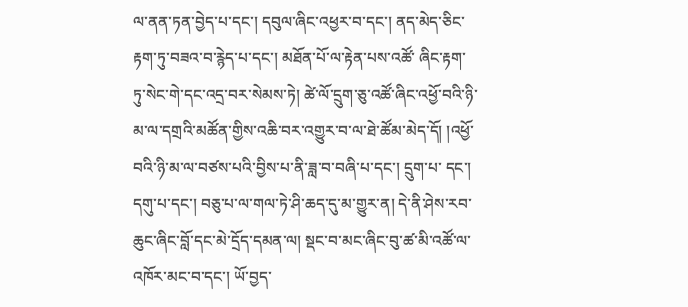ལ་ནན་ཏན་བྱེད་པ་དང་། དབུལ་ཞིང་འཕྱར་བ་དང་། ནད་མེད་ཅིང་རྟག་ཏུ་བཟའ་བ་རྙེད་པ་དང་། མཐོན་པོ་ལ་རྟེན་པས་འཚོ་ ཞིང་རྟག་ཏུ་སེང་གེ་དང་འདྲ་བར་སེམས་ཏེ། ཚེ་ལོ་དྲུག་ཅུ་འཚོ་ཞིང་འཕྱོ་བའི་ཉི་མ་ལ་དགྲའི་མཚོན་གྱིས་འཆི་བར་འགྱུར་བ་ལ་ཐེ་ཚོམ་མེད་དོ། །འཕྱོ་བའི་ཉི་མ་ལ་བཙས་པའི་བྱིས་པ་ནི་ཟླ་བ་བཞི་པ་དང་། དྲུག་པ་ དང་། དགུ་པ་དང་། བཅུ་པ་ལ་གལ་ཏེ་ཤི་ཆད་དུ་མ་གྱུར་ན། དེ་ནི་ཤེས་རབ་ཆུང་ཞིང་བློ་དང་མེ་དྲོད་དམན་ལ། སྡང་བ་མང་ཞིང་བུ་ཚ་མི་འཚོ་ལ་འཁོར་མང་བ་དང་། ཡོ་བྱད་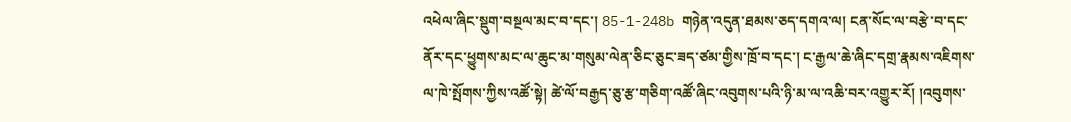འཕེལ་ཞིང་སྡུག་བསྔལ་མང་བ་དང་། 85-1-248b གཉེན་འདུན་ཐམས་ཅད་དགའ་ལ། ངན་སོང་ལ་བརྩེ་བ་དང་ནོར་དང་ཕྱུགས་མང་ལ་ཆུང་མ་གསུམ་ལེན་ཅིང་ཅུང་ཟད་ཙམ་གྱིས་ཁྲོ་བ་དང་། ང་རྒྱལ་ཆེ་ཞིང་དགྲ་རྣམས་འཇིགས་ལ་ཁེ་སྤོགས་ཀྱིས་འཚོ་སྟེ། ཚེ་ལོ་བརྒྱད་ཅུ་རྩ་གཅིག་འཚོ་ཞིང་འབུགས་པའི་ཉི་མ་ལ་འཆི་བར་འགྱུར་རོ། །འབུགས་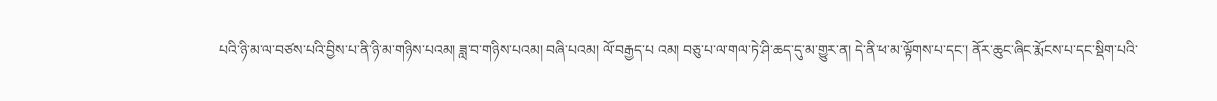པའི་ཉི་མ་ལ་བཙས་པའི་བྱིས་པ་ནི་ཉི་མ་གཉིས་པའམ། ཟླ་བ་གཉིས་པའམ། བཞི་པའམ། ལོ་བརྒྱད་པ འམ། བཅུ་པ་ལ་གལ་ཏེ་ཤི་ཆད་དུ་མ་གྱུར་ན། དེ་ནི་ཕ་མ་ལྟོགས་པ་དང་། ནོར་ཆུང་ཞིང་རྨོངས་པ་དང་སྡིག་པའི་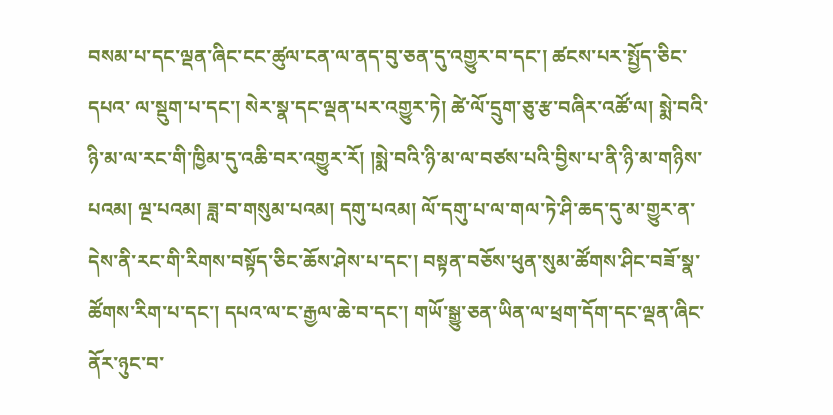བསམ་པ་དང་ལྡན་ཞིང་ངང་ཚུལ་ངན་ལ་ནད་བུ་ཅན་དུ་འགྱུར་བ་དང་། ཚངས་པར་སྤྱོད་ཅིང་དཔའ་ ལ་སྡུག་པ་དང་། སེར་སྣ་དང་ལྡན་པར་འགྱུར་ཏེ། ཚེ་ལོ་དྲུག་ཅུ་རྩ་བཞིར་འཚོ་ལ། སྨེ་བའི་ཉི་མ་ལ་རང་གི་ཁྱིམ་དུ་འཆི་བར་འགྱུར་རོ། །སྨེ་བའི་ཉི་མ་ལ་བཙས་པའི་བྱིས་པ་ནི་ཉི་མ་གཉིས་པའམ། ལྔ་པའམ། ཟླ་བ་གསུམ་པའམ། དགུ་པའམ། ལོ་དགུ་པ་ལ་གལ་ཏེ་ཤི་ཆད་དུ་མ་གྱུར་ན་དེས་ནི་རང་གི་རིགས་བསྟོད་ཅིང་ཆོས་ཤེས་པ་དང་། བསྟན་བཅོས་ཕུན་སུམ་ཚོགས་ཤིང་བཟོ་སྣ་ཚོགས་རིག་པ་དང་། དཔའ་ལ་ང་རྒྱལ་ཆེ་བ་དང་། གཡོ་སྒྱུ་ཅན་ཡིན་ལ་ཕྲག་དོག་དང་ལྡན་ཞིང་ནོར་ཉུང་བ་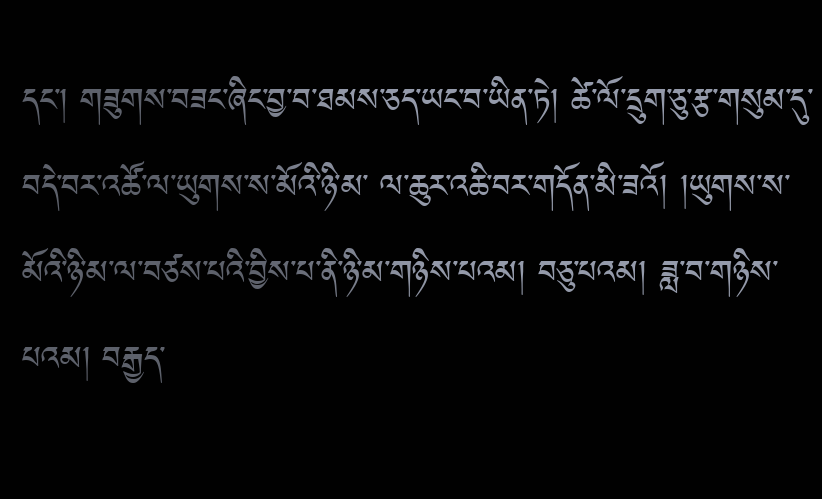དང་། གཟུགས་བཟང་ཞིང་བྱ་བ་ཐམས་ཅད་ཡང་བ་ཡིན་ཏེ། ཚེ་ལོ་དྲུག་ཅུ་རྩ་གསུམ་དུ་བདེ་བར་འཚོ་ལ་ཡུགས་ས་མོའི་ཉི་མ་ ལ་ཆུར་འཆི་བར་གདོན་མི་ཟའོ། །ཡུགས་ས་མོའི་ཉི་མ་ལ་བཙས་པའི་བྱིས་པ་ནི་ཉི་མ་གཉིས་པའམ། བཅུ་པའམ། ཟླ་བ་གཉིས་པའམ། བརྒྱད་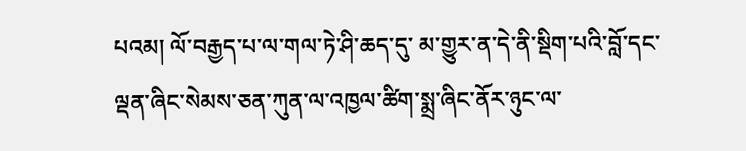པའམ། ལོ་བརྒྱད་པ་ལ་གལ་ཏེ་ཤི་ཆད་དུ་ མ་གྱུར་ན་དེ་ནི་སྡིག་པའི་བློ་དང་ལྡན་ཞིང་སེམས་ཅན་ཀུན་ལ་འཁྱལ་ཚིག་སྨྲ་ཞིང་ནོར་ཉུང་ལ་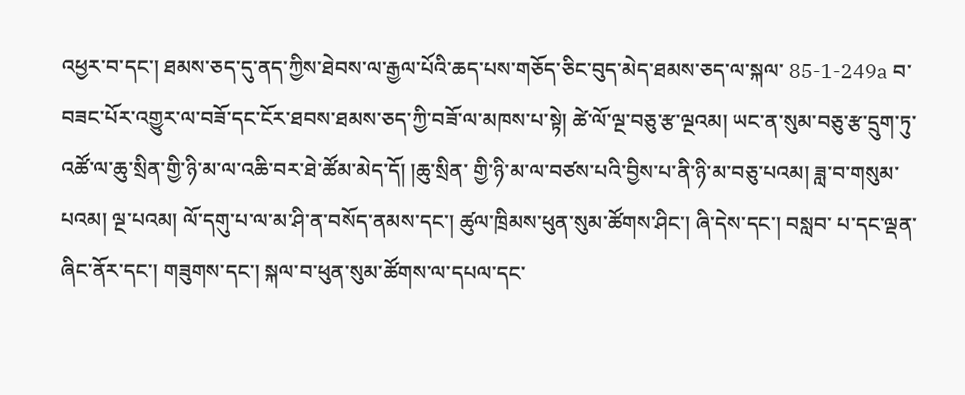འཕྱར་བ་དང་། ཐམས་ཅད་དུ་ནད་ཀྱིས་ཐེབས་ལ་རྒྱལ་པོའི་ཆད་པས་གཅོད་ཅིང་བུད་མེད་ཐམས་ཅད་ལ་སྐལ་ 85-1-249a བ་བཟང་པོར་འགྱུར་ལ་བཟོ་དང་ངོར་ཐབས་ཐམས་ཅད་ཀྱི་བཟོ་ལ་མཁས་པ་སྟེ། ཚེ་ལོ་ལྔ་བཅུ་རྩ་ལྔའམ། ཡང་ན་སུམ་བཅུ་རྩ་དྲུག་ཏུ་འཚོ་ལ་ཆུ་སྲིན་གྱི་ཉི་མ་ལ་འཆི་བར་ཐེ་ཚོམ་མེད་དོ། །ཆུ་སྲིན་ གྱི་ཉི་མ་ལ་བཙས་པའི་བྱིས་པ་ནི་ཉི་མ་བཅུ་པའམ། ཟླ་བ་གསུམ་པའམ། ལྔ་པའམ། ལོ་དགུ་པ་ལ་མ་ཤི་ན་བསོད་ནམས་དང་། ཚུལ་ཁྲིམས་ཕུན་སུམ་ཚོགས་ཤིང་། ཞི་དེས་དང་། བསླབ་ པ་དང་ལྡན་ཞིང་ནོར་དང་། གཟུགས་དང་། སྐལ་བ་ཕུན་སུམ་ཚོགས་ལ་དཔལ་དང་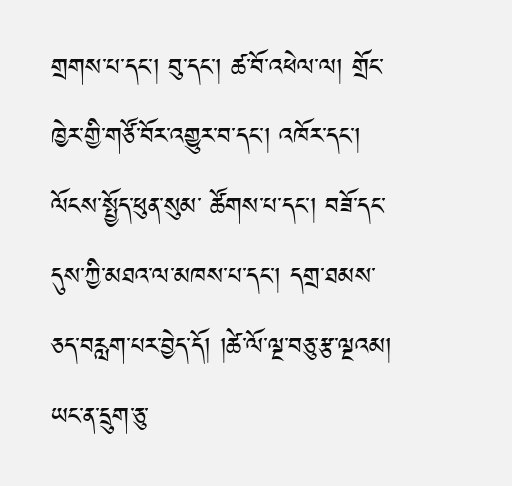གྲགས་པ་དང་། བུ་དང་། ཚ་བོ་འཕེལ་ལ། གྲོང་ཁྱེར་གྱི་གཙོ་བོར་འགྱུར་བ་དང་། འཁོར་དང་། ལོངས་སྤྱོད་ཕུན་སུམ་ ཚོགས་པ་དང་། བཟོ་དང་དུས་ཀྱི་མཐའ་ལ་མཁས་པ་དང་། དགྲ་ཐམས་ཅད་བརླག་པར་བྱེད་དོ། །ཚེ་ལོ་ལྔ་བཅུ་རྩ་ལྔའམ། ཡང་ན་དྲུག་ཅུ་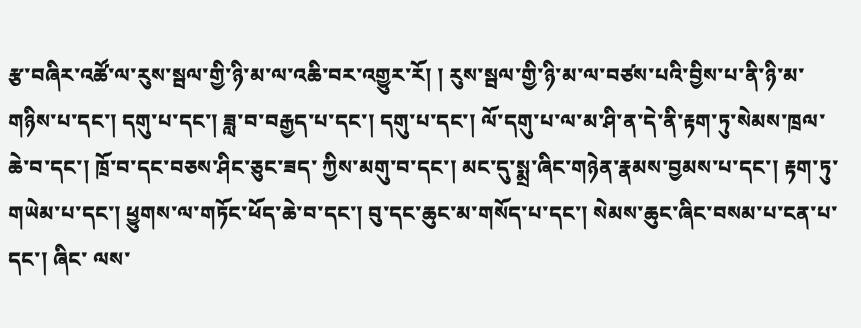རྩ་བཞིར་འཚོ་ལ་རུས་སྦལ་གྱི་ཉི་མ་ལ་འཆི་བར་འགྱུར་རོ། ། རུས་སྦལ་གྱི་ཉི་མ་ལ་བཙས་པའི་བྱིས་པ་ནི་ཉི་མ་གཉིས་པ་དང་། དགུ་པ་དང་། ཟླ་བ་བརྒྱད་པ་དང་། དགུ་པ་དང་། ལོ་དགུ་པ་ལ་མ་ཤི་ན་དེ་ནི་རྟག་ཏུ་སེམས་ཁྲལ་ཆེ་བ་དང་། ཁྲོ་བ་དང་བཅས་ཤིང་ཅུང་ཟད་ ཀྱིས་མགུ་བ་དང་། མང་དུ་སྨྲ་ཞིང་གཉེན་རྣམས་བྱམས་པ་དང་། རྟག་ཏུ་གཡེམ་པ་དང་། ཕྱུགས་ལ་གཏོང་ཕོད་ཆེ་བ་དང་། བུ་དང་ཆུང་མ་གསོད་པ་དང་། སེམས་ཆུང་ཞིང་བསམ་པ་ངན་པ་དང་། ཞིང་ ལས་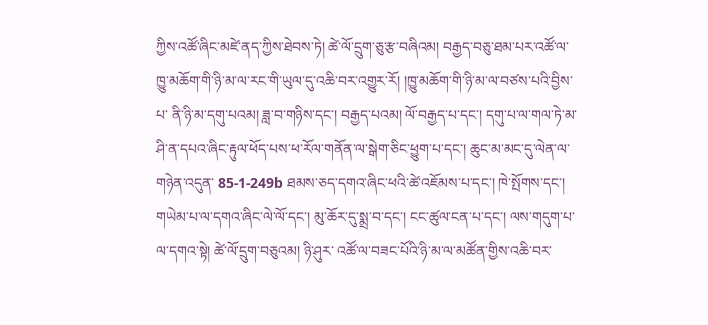ཀྱིས་འཚོ་ཞིང་མཛེ་ནད་ཀྱིས་ཐེབས་ཏེ། ཚེ་ལོ་དྲུག་ཅུ་རྩ་བཞིའམ། བརྒྱད་བཅུ་ཐམ་པར་འཚོ་ལ་ཁྱུ་མཆོག་གི་ཉི་མ་ལ་རང་གི་ཡུལ་དུ་འཆི་བར་འགྱུར་རོ། །ཁྱུ་མཆོག་གི་ཉི་མ་ལ་བཙས་པའི་བྱིས་པ་ ནི་ཉི་མ་དགུ་པའམ། ཟླ་བ་གཉིས་དང་། བརྒྱད་པའམ། ལོ་བརྒྱད་པ་དང་། དགུ་པ་ལ་གལ་ཏེ་མ་ཤི་ན་དཔའ་ཞིང་རྟུལ་ཕོད་པས་ཕ་རོལ་གནོན་ལ་སྒེག་ཅིང་ཕྱུག་པ་དང་། ཆུང་མ་མང་དུ་ལེན་ལ་གཉེན་འདུན་ 85-1-249b ཐམས་ཅད་དགའ་ཞིང་ཕའི་ཚེ་འཇོམས་པ་དང་། ཁེ་སྤོགས་དང་། གཡེམ་པ་ལ་དགའ་ཞིང་ལེ་ལོ་དང་། མུ་ཆོར་དུ་སྨྲ་བ་དང་། ངང་ཚུལ་ངན་པ་དང་། ལས་གདུག་པ་ལ་དགའ་སྟེ། ཚེ་ལོ་དྲུག་བཅུའམ། ཉི་ཤུར་ འཚོ་ལ་བཟང་པོའི་ཉི་མ་ལ་མཚོན་གྱིས་འཆི་བར་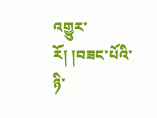འགྱུར་རོ། །བཟང་པོའི་ཉི་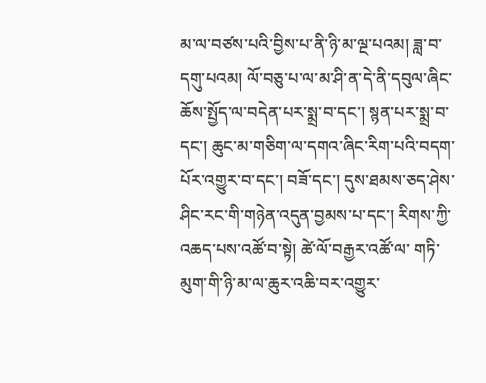མ་ལ་བཙས་པའི་བྱིས་པ་ནི་ཉི་མ་ལྔ་པའམ། ཟླ་བ་དགུ་པའམ། ལོ་བཅུ་པ་ལ་མ་ཤི་ན་དེ་ནི་དབུལ་ཞིང་ཆོས་སྤྱོད་ལ་བདེན་པར་སྨྲ་བ་དང་། སྙན་པར་སྨྲ་བ་དང་། ཆུང་མ་གཅིག་ལ་དགའ་ཞིང་རིག་པའི་བདག་པོར་འགྱུར་བ་དང་། བཟོ་དང་། དུས་ཐམས་ཅད་ཤེས་ཤིང་རང་གི་གཉེན་འདུན་བྱམས་པ་དང་། རིགས་ཀྱི་འཆད་པས་འཚོ་བ་སྟེ། ཚེ་ལོ་བརྒྱར་འཚོ་ལ་ གཏི་མུག་གི་ཉི་མ་ལ་ཆུར་འཆི་བར་འགྱུར་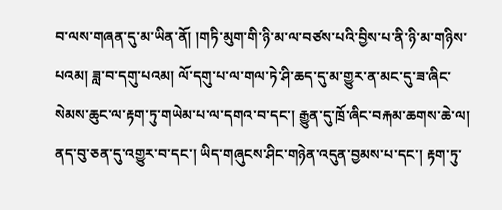བ་ལས་གཞན་དུ་མ་ཡིན་ནོ། །གཏི་མུག་གི་ཉི་མ་ལ་བཙས་པའི་བྱིས་པ་ནི་ཉི་མ་གཉིས་པའམ། ཟླ་བ་དགུ་པའམ། ལོ་དགུ་པ་ལ་གལ་ཏེ་ཤི་ཆད་དུ་མ་གྱུར་ན་མང་དུ་ཟ་ཞིང་ སེམས་ཆུང་ལ་རྟག་ཏུ་གཡེམ་པ་ལ་དགའ་བ་དང་། རྒྱུན་དུ་ཁྲོ་ཞིང་བརྐམ་ཆགས་ཆེ་ལ། ནད་བུ་ཅན་དུ་འགྱུར་བ་དང་། ཡིད་གཞུངས་ཤིང་གཉེན་འདུན་བྱམས་པ་དང་། རྟག་ཏུ་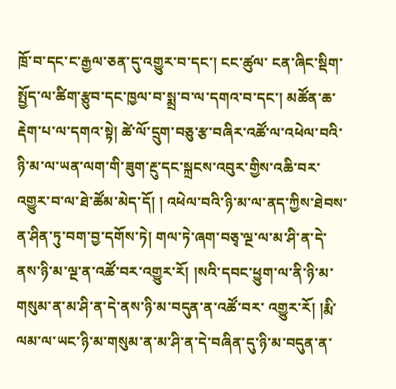ཁྲོ་བ་དང་ང་རྒྱལ་ཅན་དུ་འགྱུར་བ་དང་། ངང་ཚུལ་ ངན་ཞིང་སྡིག་སྤྱོད་ལ་ཚིག་རྩུབ་དང་ཁྱལ་བ་སྨྲ་བ་ལ་དགའ་བ་དང་། མཚོན་ཆ་རྡེག་པ་ལ་དགའ་སྟེ། ཚེ་ལོ་དྲུག་བཅུ་རྩ་བཞིར་འཚོ་ལ་འཕེལ་བའི་ཉི་མ་ལ་ཡན་ལག་གི་ཟུག་རྔུ་དང་སྐྲངས་འབུར་གྱིས་འཆི་བར་འགྱུར་བ་ལ་ཐེ་ཚོམ་མེད་དོ། ། འཕེལ་བའི་ཉི་མ་ལ་ནད་ཀྱིས་ཐེབས་ན་ཤིན་ཏུ་བག་བྱ་དགོས་ཏེ། གལ་ཏེ་ཞག་བཅྭ་ལྔ་ལ་མ་ཤི་ན་དེ་ནས་ཉི་མ་ལྔ་ན་འཚོ་བར་འགྱུར་རོ། །སའི་དབང་ཕྱུག་ལ་ནི་ཉི་མ་གསུམ་ན་མ་ཤི་ན་དེ་ནས་ཉི་མ་བདུན་ན་འཚོ་བར་ འགྱུར་རོ། །རྨི་ལམ་ལ་ཡང་ཉི་མ་གསུམ་ན་མ་ཤི་ན་དེ་བཞིན་དུ་ཉི་མ་བདུན་ན་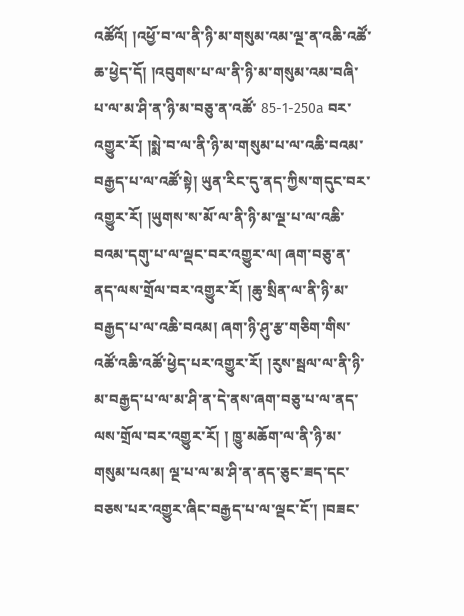འཚོའོ། །འཕྱོ་བ་ལ་ནི་ཉི་མ་གསུམ་འམ་ལྔ་ན་འཆི་འཚོ་ཆ་ཕྱེད་དོ། །འབུགས་པ་ལ་ནི་ཉི་མ་གསུམ་འམ་བཞི་པ་ལ་མ་ཤི་ན་ཉི་མ་བཅུ་ན་འཚོ་ 85-1-250a བར་འགྱུར་རོ། །སྨེ་བ་ལ་ནི་ཉི་མ་གསུམ་པ་ལ་འཆི་བའམ་བརྒྱད་པ་ལ་འཚོ་སྟེ། ཡུན་རིང་དུ་ནད་ཀྱིས་གདུང་བར་འགྱུར་རོ། །ཡུགས་ས་མོ་ལ་ནི་ཉི་མ་ལྔ་པ་ལ་འཆི་བའམ་དགུ་པ་ལ་ལྡང་བར་འགྱུར་ལ། ཞག་བཅུ་ན་ ནད་ལས་གྲོལ་བར་འགྱུར་རོ། །ཆུ་སྲིན་ལ་ནི་ཉི་མ་བརྒྱད་པ་ལ་འཆི་བའམ། ཞག་ཉི་ཤུ་རྩ་གཅིག་གིས་འཚོ་འཆི་འཚོ་ཕྱེད་པར་འགྱུར་རོ། །རུས་སྦལ་ལ་ནི་ཉི་མ་བརྒྱད་པ་ལ་མ་ཤི་ན་དེ་ནས་ཞག་བཅུ་པ་ལ་ནད་ལས་གྲོལ་བར་འགྱུར་རོ། ། ཁྱུ་མཆོག་ལ་ནི་ཉི་མ་གསུམ་པའམ། ལྔ་པ་ལ་མ་ཤི་ན་ནད་ཅུང་ཟད་དང་བཅས་པར་འགྱུར་ཞིང་བརྒྱད་པ་ལ་ལྡང་ངོ་། །བཟང་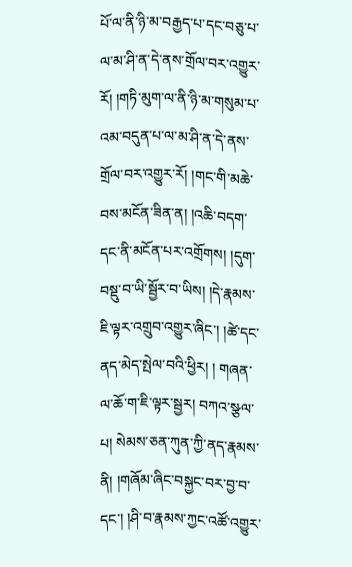པོ་ལ་ནི་ཉི་མ་བརྒྱད་པ་དང་བཅུ་པ་ལ་མ་ཤི་ན་དེ་ནས་གྲོལ་བར་འགྱུར་རོ། །གཏི་མུག་ལ་ནི་ཉི་མ་གསུམ་པ་ འམ་བདུན་པ་ལ་མ་ཤི་ན་དེ་ནས་གྲོལ་བར་འགྱུར་རོ། །གང་གི་མཆེ་བས་མངོན་ཟིན་ན། །འཆི་བདག་དང་ནི་མངོན་པར་འགྲོགས། །དུག་བསྡུ་བ་ཡི་སྦྱོར་བ་ཡིས། །དེ་རྣམས་ཇི་ལྟར་འགྲུབ་འགྱུར་ཞིང་། །ཚེ་དང་ནད་མེད་སྤེལ་བའི་ཕྱིར། ། གཞན་ལ་ཆོ་ག་ཇི་ལྟར་སྦྱར། བཀའ་སྩལ་པ། སེམས་ཅན་ཀུན་ཀྱི་ནད་རྣམས་ནི། །གཞོམ་ཞིང་བསྐྱང་བར་བྱ་བ་དང་། །ཤི་བ་རྣམས་ཀྱང་འཚོ་འགྱུར་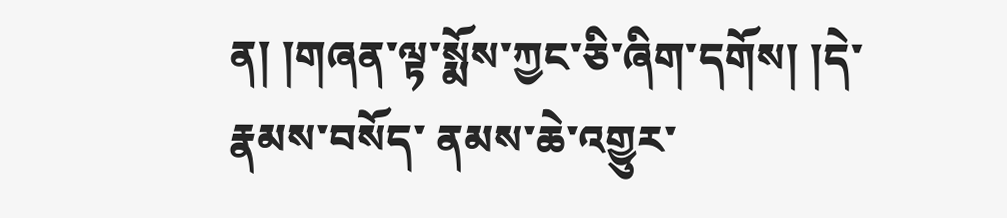ན། །གཞན་ལྟ་སྨོས་ཀྱང་ཅི་ཞིག་དགོས། །དེ་རྣམས་བསོད་ ནམས་ཆེ་འགྱུར་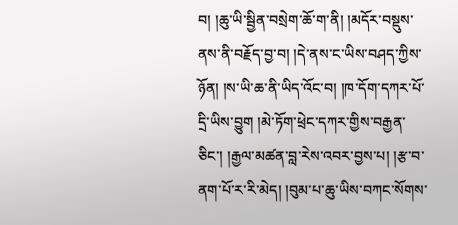བ། །ཆུ་ཡི་སྦྱིན་བསྲེག་ཆོ་ག་ནི། །མདོར་བསྡུས་ནས་ནི་བརྗོད་བྱ་བ། །དེ་ནས་ང་ཡིས་བཤད་ཀྱིས་ཉོན། །ས་ཡི་ཆ་ནི་ཡིད་འོང་བ། །ཁ་དོག་དཀར་པོ་དྲི་ཡིས་བྱུག །མེ་ཏོག་ཕྲེང་དཀར་གྱིས་བརྒྱན་ ཅིང་། །རྒྱལ་མཚན་བླ་རེས་འབར་བྱས་པ། །རྩ་བ་ནག་པོ་ར་རི་མེད། །བུམ་པ་ཆུ་ཡིས་བཀང་སོགས་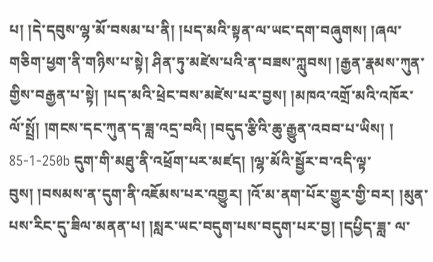པ། །དེ་དབུས་ལྷ་མོ་བསམ་པ་ནི། །པད་མའི་སྟན་ལ་ཡང་དག་བཞུགས། །ཞལ་གཅིག་ཕྱག་ནི་གཉིས་པ་སྟེ། ཤིན་ཏུ་མཛེས་པའི་ན་བཟས་ཀླུབས། །རྒྱན་རྣམས་ཀུན་གྱིས་བརྒྱན་པ་སྟེ། །པད་མའི་ཕྲེང་བས་མཛེས་པར་བྱས། །མཁའ་འགྲོ་མའི་འཁོར་ལོ་སྤྲོ། །གངས་དང་ཀུན་ད་ཟླ་འདྲ་བའི། །བདུད་རྩིའི་ཆུ་རྒྱུན་འབབ་པ་ཡིས། ། 85-1-250b དུག་གི་མཐུ་ནི་འཕྲོག་པར་མཛད། །ལྷ་མོའི་སྦྱོར་བ་འདི་ལྟ་བུས། །བསམས་ན་དུག་ནི་འཇོམས་པར་འགྱུར། །འོ་མ་ནག་པོར་གྱུར་གྱི་བར། །མུན་པས་རིང་དུ་ཟིལ་མནན་པ། །སླར་ཡང་བདུག་པས་བདུག་པར་བྱ། །དཔྱིད་ཟླ་ ལ་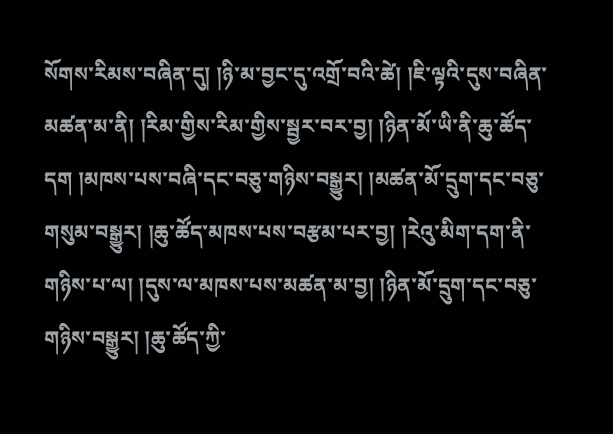སོགས་རིམས་བཞིན་དུ། །ཉི་མ་བྱང་དུ་འགྲོ་བའི་ཚེ། །ཇི་ལྟའི་དུས་བཞིན་མཚན་མ་ནི། །རིམ་གྱིས་རིམ་གྱིས་སྦྱར་བར་བྱ། །ཉིན་མོ་ཡི་ནི་ཆུ་ཚོད་དག །མཁས་པས་བཞི་དང་བཅུ་གཉིས་བསྒྱུར། །མཚན་མོ་དྲུག་དང་བཅུ་ གསུམ་བསྒྱུར། །ཆུ་ཚོད་མཁས་པས་བརྩམ་པར་བྱ། །རེའུ་མིག་དག་ནི་གཉིས་པ་ལ། །དུས་ལ་མཁས་པས་མཚན་མ་བྱ། །ཉིན་མོ་དྲུག་དང་བཅུ་གཉིས་བསྒྱུར། །ཆུ་ཚོད་ཀྱི་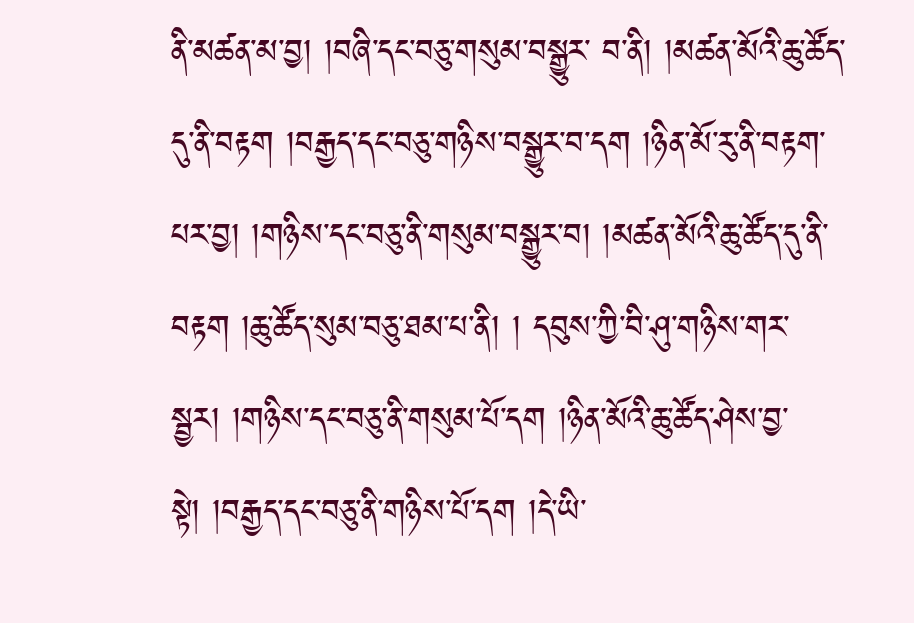ནི་མཚན་མ་བྱ། །བཞི་དང་བཅུ་གསུམ་བསྒྱུར་ བ་ནི། །མཚན་མོའི་ཆུ་ཚོད་དུ་ནི་བརྟག །བརྒྱད་དང་བཅུ་གཉིས་བསྒྱུར་བ་དག །ཉིན་མོ་རུ་ནི་བརྟག་པར་བྱ། །གཉིས་དང་བཅུ་ནི་གསུམ་བསྒྱུར་བ། །མཚན་མོའི་ཆུ་ཚོད་དུ་ནི་བརྟག །ཆུ་ཚོད་སུམ་བཅུ་ཐམ་པ་ནི། ། དབུས་ཀྱི་བི་ཤུ་གཉིས་གར་སྦྱར། །གཉིས་དང་བཅུ་ནི་གསུམ་པོ་དག །ཉིན་མོའི་ཆུ་ཚོད་ཤེས་བྱ་སྟེ། །བརྒྱད་དང་བཅུ་ནི་གཉིས་པོ་དག །དེ་ཡི་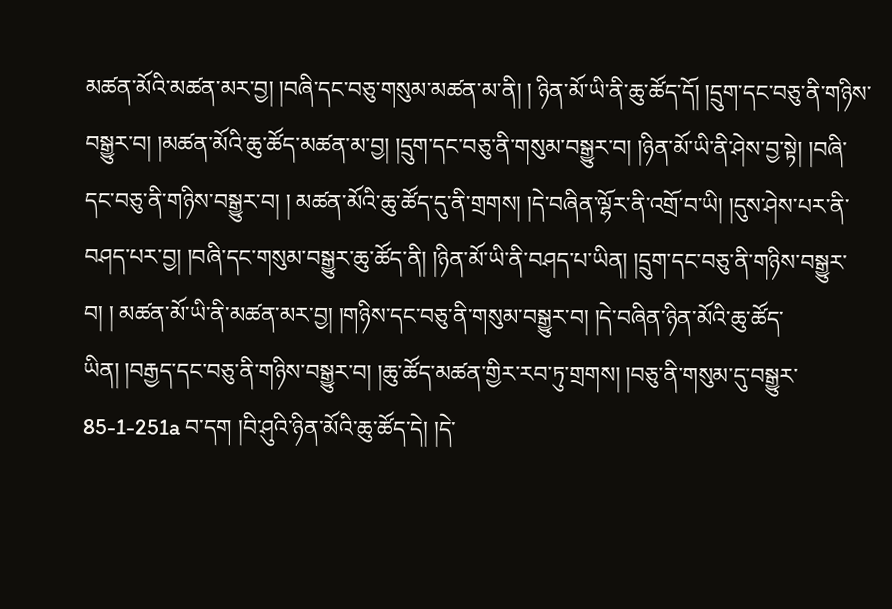མཚན་མོའི་མཚན་མར་བྱ། །བཞི་དང་བཅུ་གསུམ་མཚན་མ་ནི། ། ཉིན་མོ་ཡི་ནི་ཆུ་ཚོད་དོ། །དྲུག་དང་བཅུ་ནི་གཉིས་བསྒྱུར་བ། །མཚན་མོའི་ཆུ་ཚོད་མཚན་མ་བྱ། །དྲུག་དང་བཅུ་ནི་གསུམ་བསྒྱུར་བ། །ཉིན་མོ་ཡི་ནི་ཤེས་བྱ་སྟེ། །བཞི་དང་བཅུ་ནི་གཉིས་བསྒྱུར་བ། ། མཚན་མོའི་ཆུ་ཚོད་དུ་ནི་གྲགས། །དེ་བཞིན་ལྷོར་ནི་འགྲོ་བ་ཡི། །དུས་ཤེས་པར་ནི་བཤད་པར་བྱ། །བཞི་དང་གསུམ་བསྒྱུར་ཆུ་ཚོད་ནི། །ཉིན་མོ་ཡི་ནི་བཤད་པ་ཡིན། །དྲུག་དང་བཅུ་ནི་གཉིས་བསྒྱུར་བ། ། མཚན་མོ་ཡི་ནི་མཚན་མར་བྱ། །གཉིས་དང་བཅུ་ནི་གསུམ་བསྒྱུར་བ། །དེ་བཞིན་ཉིན་མོའི་ཆུ་ཚོད་ཡིན། །བརྒྱད་དང་བཅུ་ནི་གཉིས་བསྒྱུར་བ། །ཆུ་ཚོད་མཚན་གྱིར་རབ་ཏུ་གྲགས། །བཅུ་ནི་གསུམ་དུ་བསྒྱུར་ 85-1-251a བ་དག །བི་ཤུའི་ཉིན་མོའི་ཆུ་ཚོད་དེ། །དེ་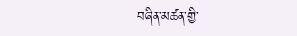བཞིན་མཚན་གྱི་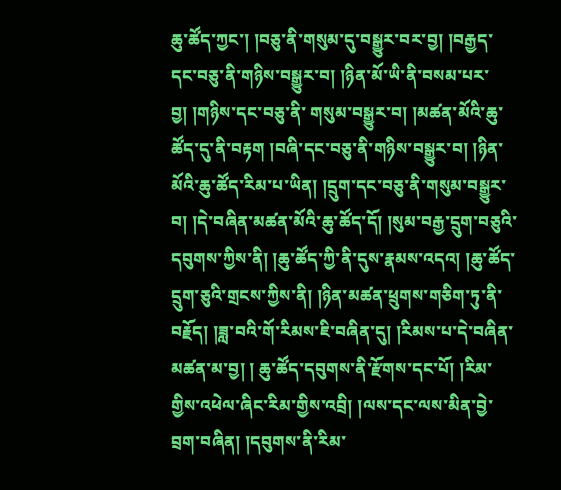ཆུ་ཚོད་ཀྱང་། །བཅུ་ནི་གསུམ་དུ་བསྒྱུར་བར་བྱ། །བརྒྱད་དང་བཅུ་ནི་གཉིས་བསྒྱུར་བ། །ཉིན་མོ་ཡི་ནི་བསམ་པར་བྱ། །གཉིས་དང་བཅུ་ནི་ གསུམ་བསྒྱུར་བ། །མཚན་མོའི་ཆུ་ཚོད་དུ་ནི་བརྟག །བཞི་དང་བཅུ་ནི་གཉིས་བསྒྱུར་བ། །ཉིན་མོའི་ཆུ་ཚོད་རིམ་པ་ཡིན། །དྲུག་དང་བཅུ་ནི་གསུམ་བསྒྱུར་བ། །དེ་བཞིན་མཚན་མོའི་ཆུ་ཚོད་དོ། །སུམ་བརྒྱ་དྲུག་བཅུའི་ དབུགས་ཀྱིས་ནི། །ཆུ་ཚོད་ཀྱི་ནི་དུས་རྣམས་འདའ། །ཆུ་ཚོད་དྲུག་ཅུའི་གྲངས་ཀྱིས་ནི། །ཉིན་མཚན་ཕྲུགས་གཅིག་ཏུ་ནི་བརྗོད། །ཟླ་བའི་གོ་རིམས་ཇི་བཞིན་དུ། །རིམས་པ་དེ་བཞིན་མཚན་མ་བྱ། ། ཆུ་ཚོད་དབུགས་ནི་རྫོགས་དང་པོ། །རིམ་གྱིས་འཕེལ་ཞིང་རིམ་གྱིས་འབྲི། །ལས་དང་ལས་མིན་བྱེ་བྲག་བཞིན། །དབུགས་ནི་རིམ་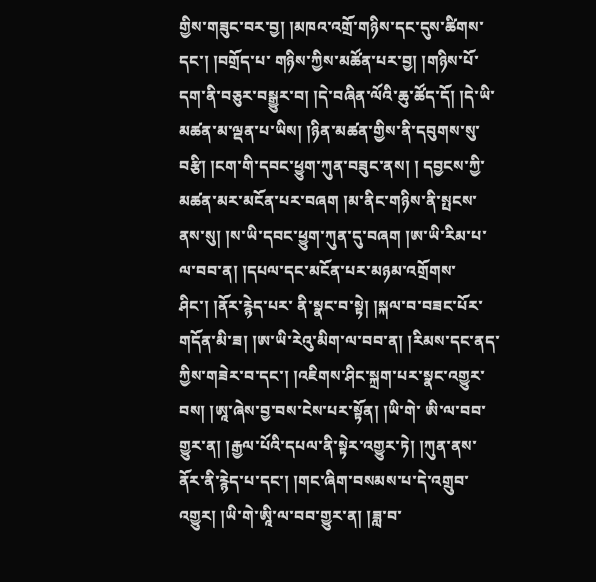གྱིས་གཟུང་བར་བྱ། །མཁའ་འགྲོ་གཉིས་དང་དུས་ཚིགས་དང་། །བགྲོད་པ་ གཉིས་ཀྱིས་མཚོན་པར་བྱ། །གཉིས་པོ་དག་ནི་བཅུར་བསྒྱུར་བ། །དེ་བཞིན་ལོའི་ཆུ་ཚོད་དོ། །དེ་ཡི་མཚན་མ་ལྡན་པ་ཡིས། །ཉིན་མཚན་གྱིས་ནི་དབུགས་སུ་བརྩི། །ངག་གི་དབང་ཕྱུག་ཀུན་བཟུང་ནས། ། དབྱངས་ཀྱི་མཚན་མར་མངོན་པར་བཞག །མ་ནིང་གཉིས་ནི་སྤངས་ནས་སུ། །ས་ཡི་དབང་ཕྱུག་ཀུན་དུ་བཞག །ཨ་ཡི་རིམ་པ་ལ་བབ་ན། །དཔལ་དང་མངོན་པར་མཉམ་འགྲོགས་ཤིང་། །ནོར་རྙེད་པར་ ནི་སྣང་བ་སྟེ། །སྐལ་བ་བཟང་པོར་གདོན་མི་ཟ། །ཨ་ཡི་རེའུ་མིག་ལ་བབ་ན། །རིམས་དང་ནད་ཀྱིས་གཟེར་བ་དང་། །འཇིགས་ཤིང་སྐྲག་པར་སྣང་འགྱུར་བས། །ཨཱ་ཞེས་བྱ་བས་ངེས་པར་སྟོན། །ཡི་གེ་ ཨི་ལ་བབ་གྱུར་ན། །རྒྱལ་པོའི་དཔལ་ནི་སྟེར་འགྱུར་ཏེ། །ཀུན་ནས་ནོར་ནི་རྙེད་པ་དང་། །གང་ཞིག་བསམས་པ་དེ་འགྲུབ་འགྱུར། །ཡི་གེ་ཨཱི་ལ་བབ་གྱུར་ན། །ཟླ་བ་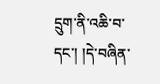དྲུག་ནི་འཆི་བ་དང་། །དེ་བཞིན་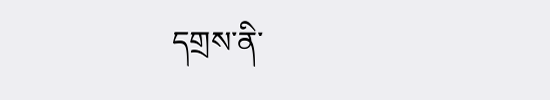དགྲས་ནི་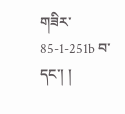གཟིར་ 85-1-251b བ་དང་། །